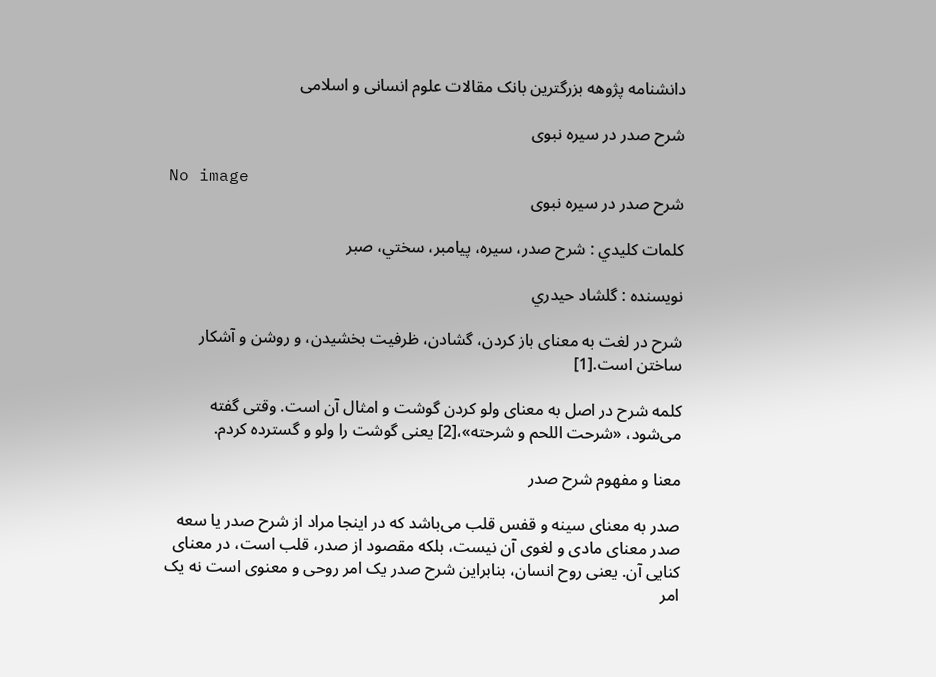دانشنامه پژوهه بزرگترین بانک مقالات علوم انسانی و اسلامی

شرح صدر در سیره نبوی

No image
شرح صدر در سیره نبوی

كلمات كليدي : شرح صدر، سيره، پيامبر، سختي، صبر

نویسنده : گلشاد حيدري

شرح در لغت به معنای باز کردن، گشادن، ظرفیت بخشیدن، و روشن و آشکار ساختن است.[1]

کلمه شرح در اصل به معنای ولو کردن گوشت و امثال آن است. وقتی گفته می‌شود، «شرحت اللحم و شرحته»،[2] یعنی گوشت را ولو و گسترده کردم.

معنا و مفهوم شرح صدر

صدر به معنای سینه و قفس قلب می‌باشد که در اینجا مراد از شرح صدر یا سعه صدر معنای مادی و لغوی آن نیست، بلکه مقصود از صدر، قلب است، در معنای کنایی آن. یعنی روح انسان، بنابراین شرح صدر یک امر روحی و معنوی است نه یک امر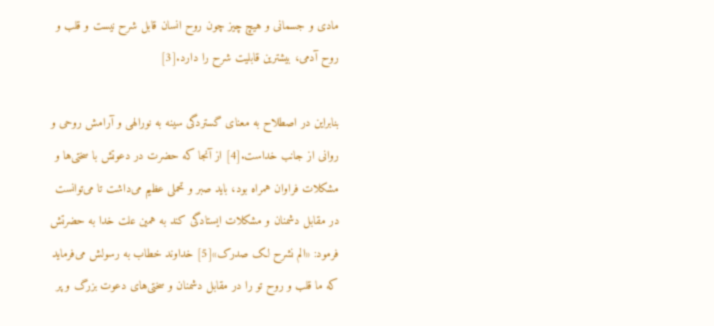مادی و جسمانی و هیچ چیز چون روح انسان قابل شرح نیست و قلب و روح آدمی، بیشترین قابلیت شرح را دارد.[3]

بنابراین در اصطلاح به معنای گستردگی سینه به نورالهی و آرامش روحی و روانی از جانب خداست.[4] از آنجا که حضرت در دعوتش با سختی‌ها و مشکلات فراوان همراه بود، باید صبر و تحملی عظیم می‌داشت تا می‌توانست در مقابل دشمنان و مشکلات ایستادگی کند به همین علت خدا به حضرتش فرمود: «الم نشرح لک صدرک»[5] خداوند خطاب به رسولش می‌فرماید که ما قلب و روح تو را در مقابل دشمنان و سختی‌های دعوت بزرگ و پر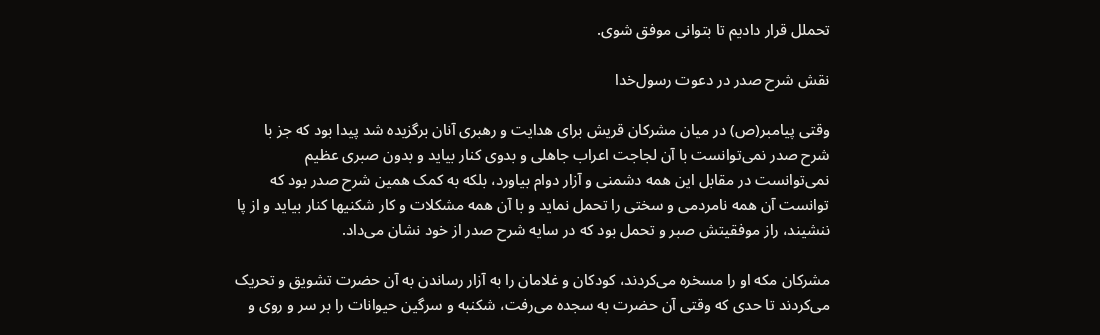تحملل قرار دادیم تا بتوانی موفق شوی.

نقش شرح صدر در دعوت رسول‌خدا

وقتی پیامبر(ص) در میان مشرکان قریش برای هدایت و رهبری آنان برگزیده شد پیدا بود که جز با شرح صدر نمی‌توانست با آن لجاجت اعراب جاهلی و بدوی کنار بیاید و بدون صبری عظیم نمی‌توانست در مقابل این همه دشمنی و آزار دوام بیاورد، بلکه به کمک همین شرح صدر بود که توانست آن همه نامردمی و سختی را تحمل نماید و با آن همه مشکلات و کار شکنیها کنار بیاید و از پا ننشیند، راز موفقیتش صبر و تحمل بود که در سایه شرح صدر از خود نشان می‌داد.

مشرکان مکه او را مسخره می‌کردند، کودکان و غلامان را به آزار رساندن به آن حضرت تشویق و تحریک می‌کردند تا حدی که وقتی آن حضرت به سجده می‌رفت، شکنبه و سرگین حیوانات را بر سر و روی و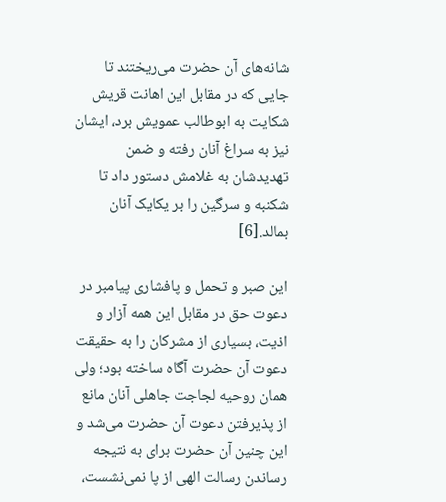شانه‌های آن حضرت می‌ریختند تا جایی که در مقابل این اهانت قریش شکایت به ابوطالب عمویش برد، ایشان نیز به سراغ آنان رفته و ضمن تهدیدشان به غلامش دستور داد تا شکنبه و سرگین را بر یکایک آنان بمالد.[6]

این صبر و تحمل و پافشاری پیامبر در دعوت حق در مقابل این همه آزار و اذیت، بسیاری از مشرکان را به حقیقت دعوت آن حضرت آگاه ساخته بود؛ ولی همان روحیه لجاجت جاهلی آنان مانع از پذیرفتن دعوت آن حضرت می‌شد و این چنین آن حضرت برای به نتیجه رساندن رسالت الهی از پا نمی‌نشست،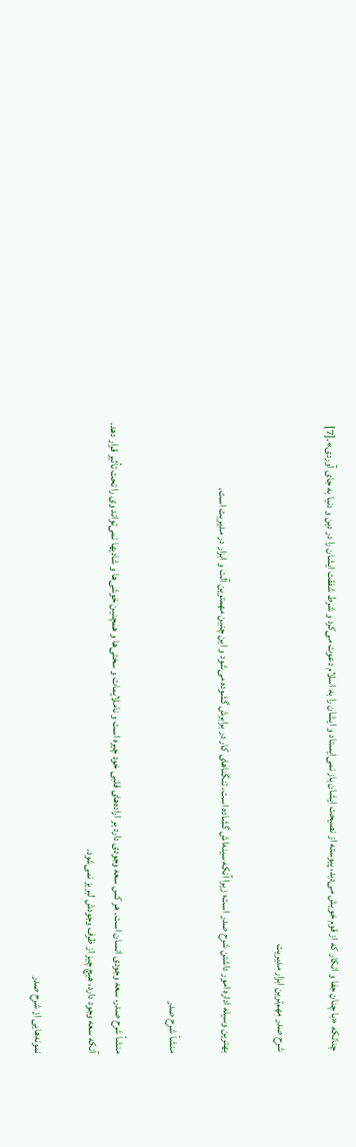چنانکه «با چنان جفا و انکار که از قوم خویش می‌دید، پیوسته از نصیحت ایشان باز نمی‌ایستاد و ایشان را به اسلام دعوت می‌کرد و شرط شفقت ایشان را در دین و دنیا به جای آوردی».[7]

شرح صدر مهم‌ترین ابزار مدیریت

بهترین وسیله اداره امور داشتن شرح صدر است؛ زیرا آنکه سینه‌اش گشاده است، تنگناهای کار در برابرش گشوده می‌شود و این چنین مهمترین آلت و ابزار در مدیریت است.

منشأ شرح صدر

منشأ شرح صدر، سعه وجودی انسان است. هر کس سعه وجودی دارد بر اراده‌های قلبی خود چیره است و ناملایمات و سختی‌ها و همچنین خوشی‌ها و شادیها نمی‌تواند وی را تحت تأثیر قرار دهد. آنکه سعه وجود دارد، هیچ چیز از ظرف وجودش لبریز نمی‌شود.

نمونه‌هایی از شرح صدر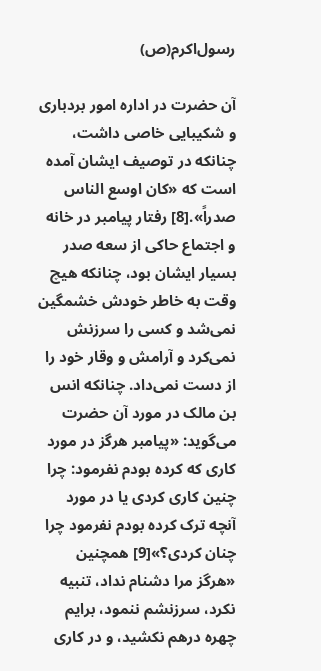رسول‌اکرم(ص)

آن حضرت در اداره امور بردباری و شکیبایی خاصی داشت، چنانکه در توصیف ایشان آمده است که «کان اوسع الناس صدراً».[8] رفتار پیامبر در خانه و اجتماع حاکی از سعه صدر بسیار ایشان بود، چنانکه هیچ وقت به خاطر خودش خشمگین نمی‌شد و کسی را سرزنش نمی‌کرد و آرامش و وقار خود را از دست نمی‌‌داد. چنانکه انس بن مالک در مورد آن حضرت می‌گوید: «پیامبر هرگز در مورد کاری که کرده بودم نفرمود: چرا چنین کاری کردی یا در مورد آنچه ترک کرده بودم نفرمود چرا چنان کردی؟»[9] همچنین «هرگز مرا دشنام نداد، تنبیه نکرد، سرزنشم ننمود، برایم چهره درهم نکشید، و در کاری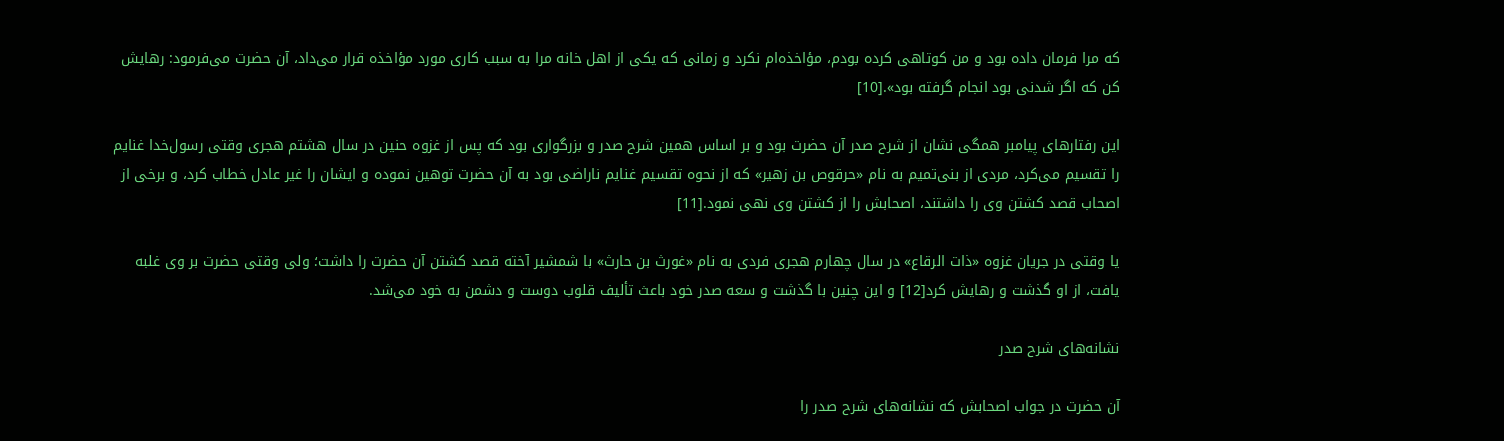که مرا فرمان داده بود و من کوتاهی کرده بودم، مؤاخذه‌ام نکرد و زمانی که یکی از اهل خانه مرا به سبب کاری مورد مؤاخذه قرار می‌داد، آن حضرت می‌فرمود: رهایش کن که اگر شدنی بود انجام گرفته بود».[10]

این رفتارهای پیامبر همگی نشان از شرح صدر آن حضرت بود و بر اساس همین شرح صدر و بزرگواری بود که پس از غزوه حنین در سال هشتم هجری وقتی رسول‌خدا غنایم را تقسیم می‌کرد، مردی از بنی‌تمیم به نام «حرقوص بن زهیر» که از نحوه تقسیم غنایم ناراضی بود به آن حضرت توهین نموده و ایشان را غیر عادل خطاب کرد، و برخی از اصحاب قصد کشتن وی را داشتند، اصحابش را از کشتن وی نهی نمود.[11]

یا وقتی در جریان غزوه «ذات الرقاع» در سال چهارم هجری فردی به نام «غورث بن حارث» با شمشیر آخته قصد کشتن آن حضرت را داشت؛ ولی وقتی حضرت بر وی غلبه یافت، از او گذشت و رهایش کرد[12] و این چنین با گذشت و سعه صدر خود باعث تألیف قلوب دوست و دشمن به خود می‌شد.

نشانه‌های شرح صدر

آن حضرت در جواب اصحابش که نشانه‌های شرح صدر را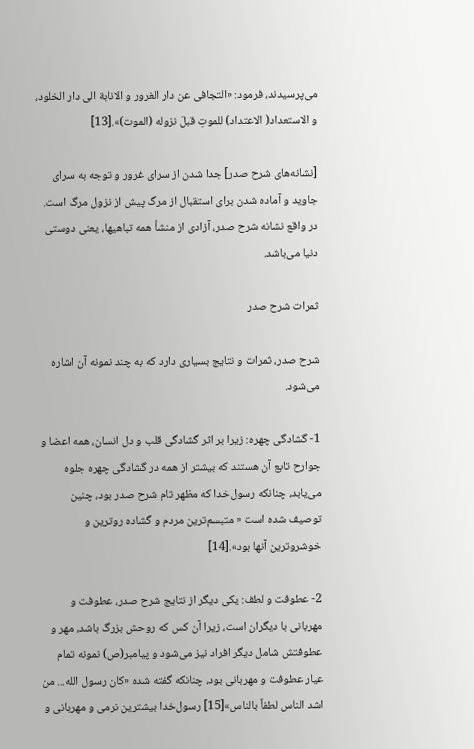می‌پرسیدند، فرمود: «التجافی عن دار الغرور و الانابة الی دار الخلود، و الاستعداد( الاعتداد) للموتِ قبلَ نزوله (الموت)».[13]

[نشانه‌های شرح صدر] جدا شدن از سرای غرور و توجه به سرای جاوید و آماده شدن برای استقبال از مرگ پیش از نزول مرگ است. در واقع نشانه شرح صدر، آزادی از منشأ همه تباهیها، یعنی دوستی دنیا می‌باشد.

ثمرات شرح صدر

شرح صدر، ثمرات و نتایج بسیاری دارد که به چند نمونه آن اشاره می‌شود.

1- گشادگی چهره: زیرا بر اثر گشادگی قلب و دل انسان، همه اعضا و جوارح تابع آن هستند که بیشتر از همه در گشادگی چهره جلوه می‌یابد، چنانکه رسول‌خدا که مظهر تام شرح صدر بود، چنین توصیف شده است « متبسم‌ترین مردم و گشاده روترین و خوشروترین آنها بود».[14]

2- عطوفت و لطف: یکی دیگر از نتایج شرح صدر، عطوفت و مهربانی با دیگران است، زیرا آن کس که روحش بزرگ باشد، مهر و عطوفتش شامل دیگر افراد نیز می‌شود و پیامبر(ص) نمونه تمام عیار عطوفت و مهربانی بود، چنانکه گفته شده «کان رسول الله... من اشد الناس لطفاً بالناس»[15] رسول‌خدا بیشترین نرمی و مهربانی و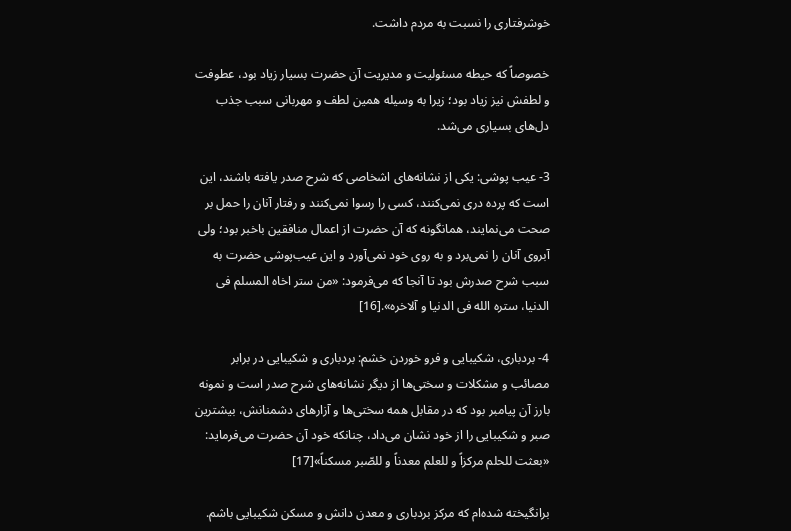خوشرفتاری را نسبت به مردم داشت.

خصوصاً که حیطه مسئولیت و مدیریت آن حضرت بسیار زیاد بود، عطوفت و لطفش نیز زیاد بود؛ زیرا به وسیله همین لطف و مهربانی سبب جذب دل‌های بسیاری می‌شد.

3- عیب پوشی: یکی از نشانه‌های اشخاصی که شرح صدر یافته باشند، این است که پرده دری نمی‌کنند، کسی را رسوا نمی‌کنند و رفتار آنان را حمل بر صحت می‌نمایند، همانگونه که آن حضرت از اعمال منافقین باخبر بود؛ ولی آبروی آنان را نمی‌برد و به روی خود نمی‌آورد و این عیب‌پوشی حضرت به سبب شرح صدرش بود تا آنجا که می‌فرمود: «من ستر اخاه المسلم فی الدنیا، ستره الله فی الدنیا و آلاخره».[16]

4- بردباری، شکیبایی و فرو خوردن خشم: بردباری و شکیبایی در برابر مصائب و مشکلات و سختی‌ها از دیگر نشانه‌های شرح صدر است و نمونه بارز آن پیامبر بود که در مقابل همه سختی‌ها و آزارهای دشمنانش، بیشترین صبر و شکیبایی را از خود نشان می‌داد، چنانکه خود آن حضرت می‌فرماید: «بعثت للحلم مرکزاً و للعلم معدناً و للصّبر مسکناً»[17]

برانگیخته شده‌ام که مرکز بردباری و معدن دانش و مسکن شکیبایی باشم.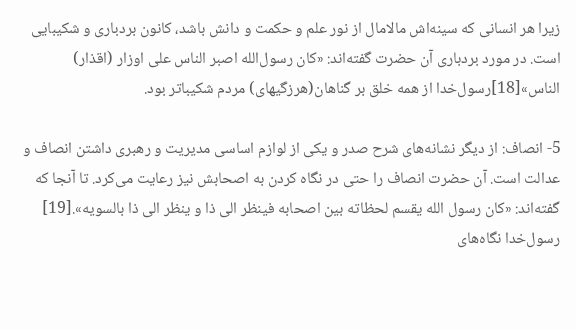زیرا هر انسانی که سینه‌اش مالامال از نور علم و حکمت و دانش باشد، کانون بردباری و شکیبایی است. در مورد بردباری آن حضرت گفته‌اند: «کان رسول‌الله اصبر الناس علی اوزار (اقذار) الناس»[18]رسول‌خدا از همه خلق بر گناهان(هرزگیهای) مردم شکیباتر بود.

5- انصاف: از دیگر نشانه‌های شرح صدر و یکی از لوازم اساسی مدیریت و رهبری داشتن انصاف و عدالت است. آن حضرت انصاف را حتی در نگاه کردن به اصحابش نیز رعایت می‌کرد. تا آنجا که گفته‌اند: «کان رسول الله یقسم لحظاته بین اصحابه فینظر الی ذا و ینظر الی ذا بالسویه».[19] رسول‌خدا نگاه‌های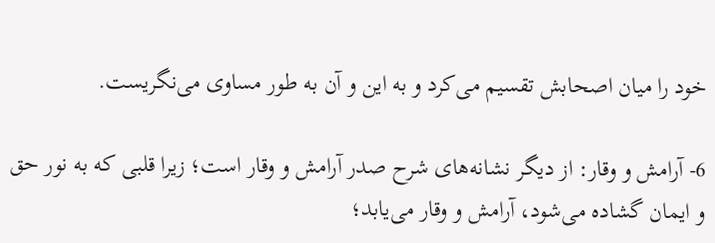خود را میان اصحابش تقسیم می‌کرد و به این و آن به طور مساوی می‌نگریست.

6- آرامش و وقار: از دیگر نشانه‌های شرح صدر آرامش و وقار است؛ زیرا قلبی که به نور حق و ایمان گشاده می‌شود، آرامش و وقار می‌یابد؛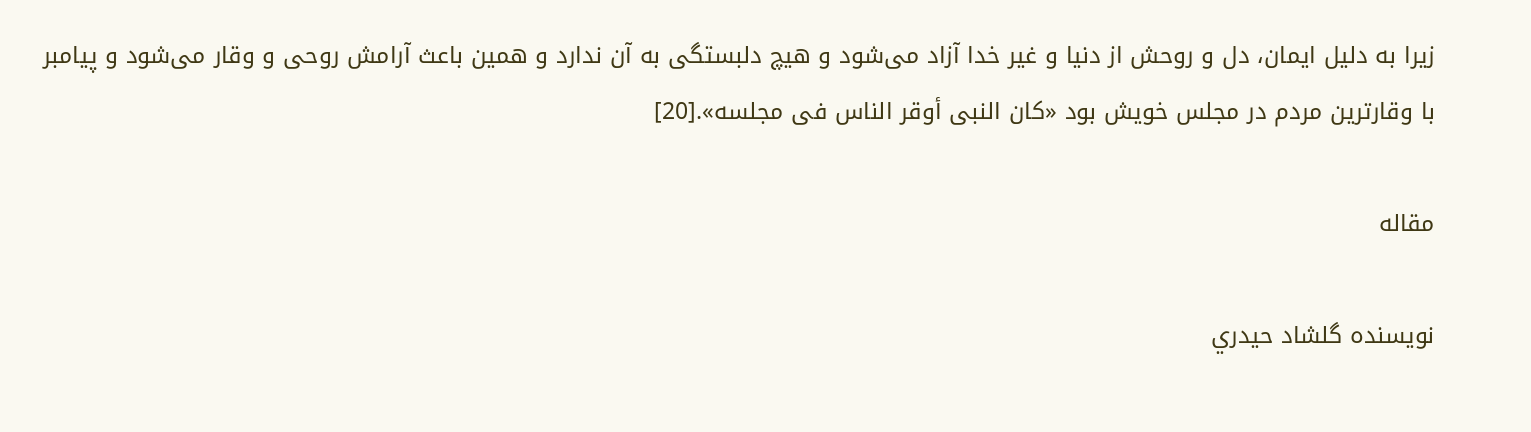زیرا به دلیل ایمان، دل و روحش از دنیا و غیر خدا آزاد می‌شود و هیچ دلبستگی به آن ندارد و همین باعث آرامش روحی و وقار می‌شود و پیامبر با وقارترین مردم در مجلس خویش بود «کان النبی أوقر الناس فی مجلسه».[20]

مقاله

نویسنده گلشاد حيدري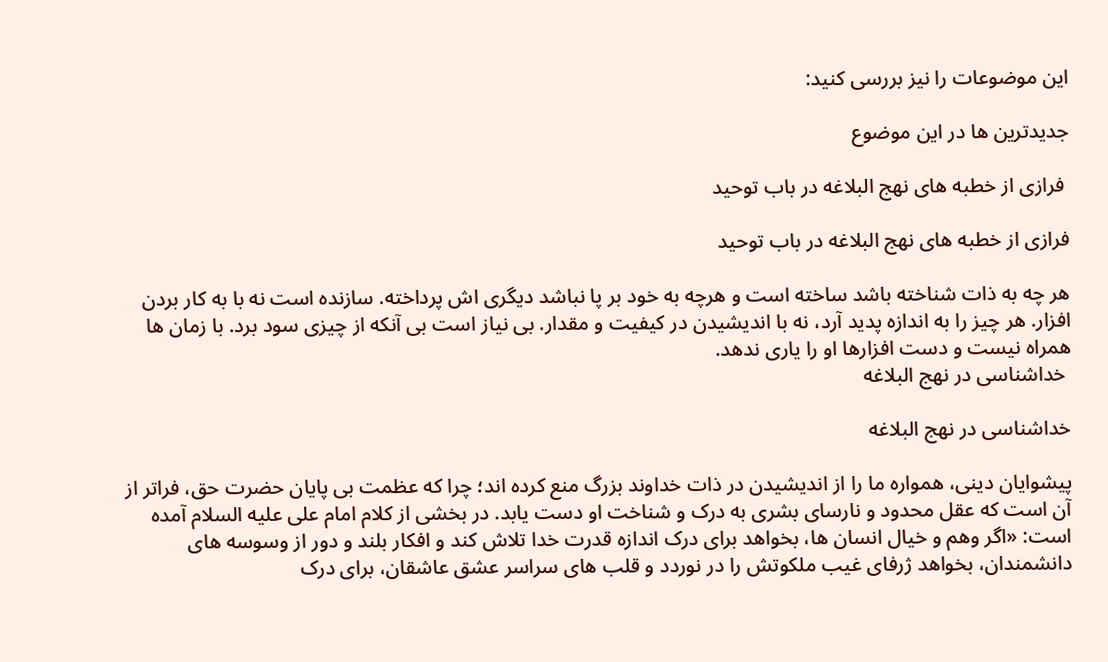این موضوعات را نیز بررسی کنید:

جدیدترین ها در این موضوع

 فرازی از خطبه های نهج البلاغه در باب توحید

فرازی از خطبه های نهج البلاغه در باب توحید

هر چه به ذات شناخته باشد ساخته است و هرچه به خود بر پا نباشد ديگرى اش پرداخته. سازنده است نه با به كار بردن افزار. هر چيز را به اندازه پديد آرد، نه با انديشيدن در كيفيت و مقدار. بى نياز است بى آنكه از چيزى سود برد. با زمان ها همراه نيست و دست افزارها او را يارى ندهد.
 خداشناسی در نهج البلاغه

خداشناسی در نهج البلاغه

پیشوایان دینی، همواره ما را از اندیشیدن در ذات خداوند بزرگ منع کرده اند؛ چرا که عظمت بی پایان حضرت حق، فراتر از آن است که عقل محدود و نارسای بشری به درک و شناخت او دست یابد. در بخشی از کلام امام علی علیه السلام آمده است: «اگر وهم و خیال انسان ها، بخواهد برای درک اندازه قدرت خدا تلاش کند و افکار بلند و دور از وسوسه های دانشمندان، بخواهد ژرفای غیب ملکوتش را در نوردد و قلب های سراسر عشق عاشقان، برای درک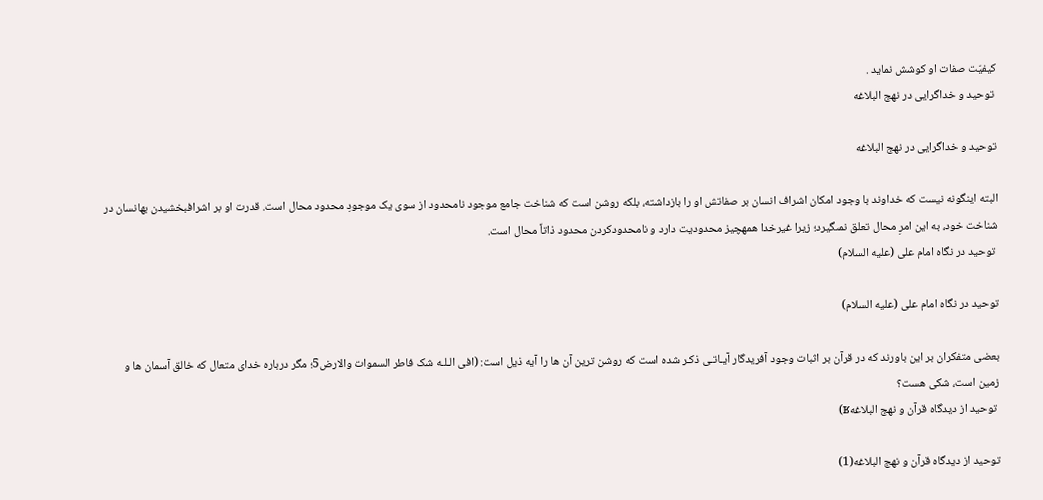کیفیّت صفات او کوشش نماید .
 توحید و خداگرایی در نهج البلاغه

توحید و خداگرایی در نهج البلاغه

البته اینگونه نیست که خداوند با وجود امکان اشراف انسان بر صفاتش او را بازداشته، بلکه روشن است که شناخت جامع موجود نامحدود از سوى یک موجودِ محدود محال است. قدرت او بر اشرافبخشیدن بهانسان در شناخت خود، به این امرِ محال تعلق نمىگیرد؛ زیرا غیرخدا همهچیز محدودیت دارد و نامحدودکردن محدود ذاتاً محال است.
 توحید در نگاه امام علی (علیه السلام)

توحید در نگاه امام علی (علیه السلام)

بعضی متفکران بر این باورند که در قرآن بر اثبات وجود آفریدگار آیـاتـی ذکـر شده است که روشن ترین آن ها را آیه ذیل است: (افی الـلـه شک فاطر السموات والارض5؛ مگر درباره خدای متعال که خالق آسمان ها و زمین است، شکی هست؟
 توحید از دیدگاه قرآن و نهج البلاغهʁ)

توحید از دیدگاه قرآن و نهج البلاغه(1)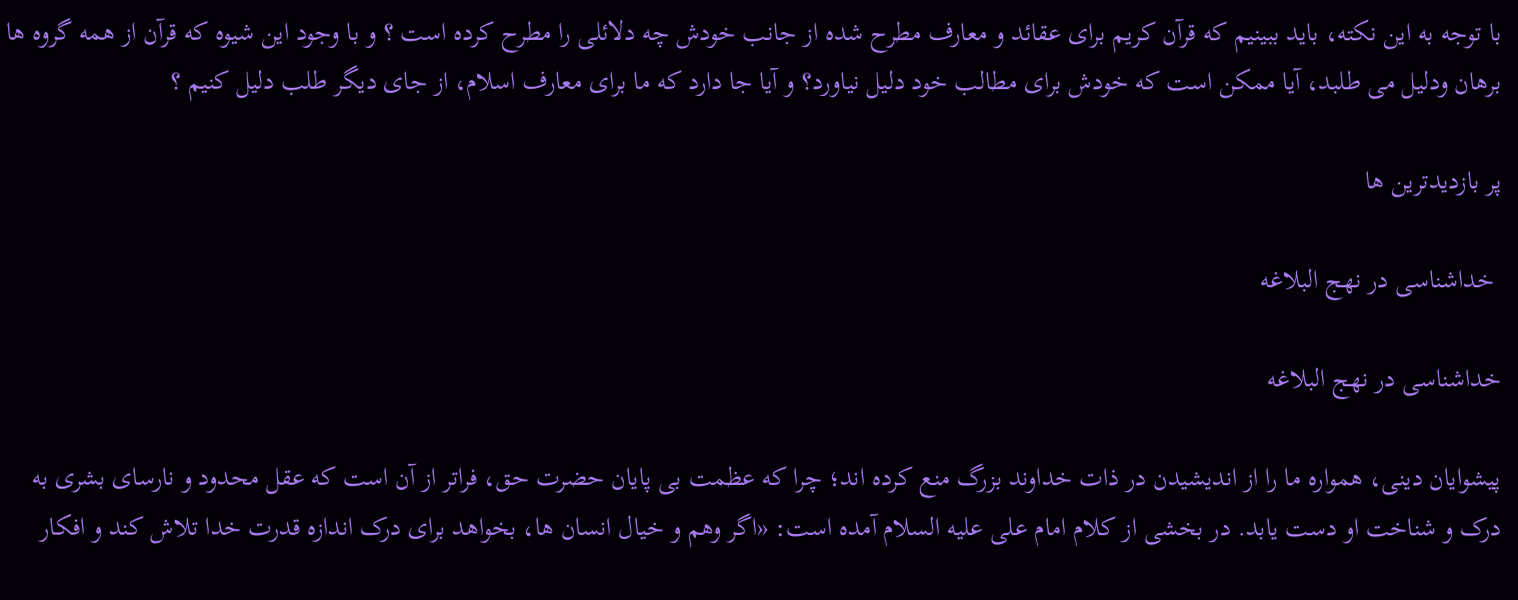با توجه به این نکته، باید ببینیم که قرآن کریم برای عقائد و معارف مطرح شده از جانب خودش چه دلائلی را مطرح کرده است ؟ و با وجود این شیوه که قرآن از همه گروه ها برهان ودلیل می طلبد، آیا ممکن است که خودش برای مطالب خود دلیل نیاورد؟ و آیا جا دارد که ما برای معارف اسلام، از جای دیگر طلب دلیل کنیم ؟

پر بازدیدترین ها

 خداشناسی در نهج البلاغه

خداشناسی در نهج البلاغه

پیشوایان دینی، همواره ما را از اندیشیدن در ذات خداوند بزرگ منع کرده اند؛ چرا که عظمت بی پایان حضرت حق، فراتر از آن است که عقل محدود و نارسای بشری به درک و شناخت او دست یابد. در بخشی از کلام امام علی علیه السلام آمده است: «اگر وهم و خیال انسان ها، بخواهد برای درک اندازه قدرت خدا تلاش کند و افکار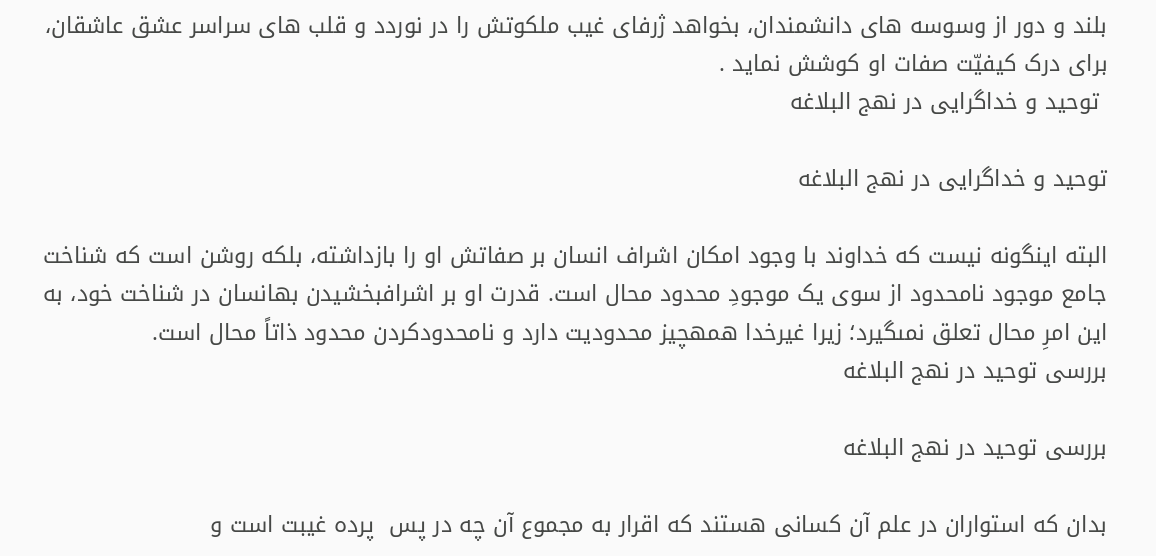بلند و دور از وسوسه های دانشمندان، بخواهد ژرفای غیب ملکوتش را در نوردد و قلب های سراسر عشق عاشقان، برای درک کیفیّت صفات او کوشش نماید .
 توحید و خداگرایی در نهج البلاغه

توحید و خداگرایی در نهج البلاغه

البته اینگونه نیست که خداوند با وجود امکان اشراف انسان بر صفاتش او را بازداشته، بلکه روشن است که شناخت جامع موجود نامحدود از سوى یک موجودِ محدود محال است. قدرت او بر اشرافبخشیدن بهانسان در شناخت خود، به این امرِ محال تعلق نمىگیرد؛ زیرا غیرخدا همهچیز محدودیت دارد و نامحدودکردن محدود ذاتاً محال است.
بررسی توحيد در نهج البلاغه

بررسی توحيد در نهج البلاغه

بدان كه استواران در علم آن كسانى هستند كه اقرار به مجموع آن چه در پس ‍ پرده غيبت است و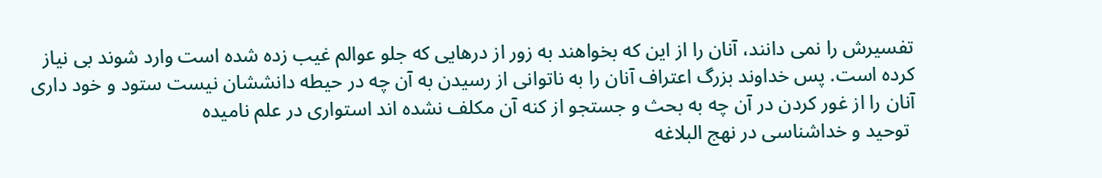تفسيرش را نمى دانند، آنان را از اين كه بخواهند به زور از درهايى كه جلو عوالم غيب زده شده است وارد شوند بى نياز كرده است. پس خداوند بزرگ اعتراف آنان را به ناتوانى از رسيدن به آن چه در حيطه دانششان نيست ستود و خود دارى آنان را از غور كردن در آن چه به بحث و جستجو از كنه آن مكلف نشده اند استوارى در علم ناميده
 توحيد و خداشناسى در نهج البلاغه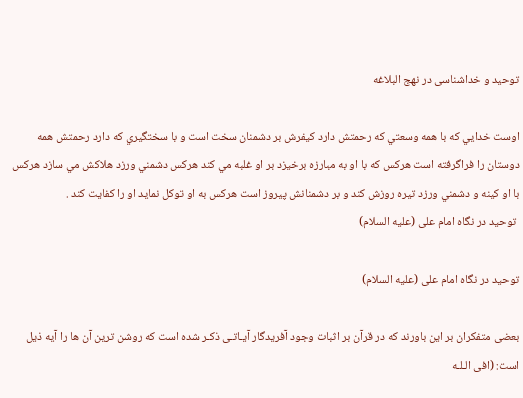توحيد و خداشناسى در نهج البلاغه

اوست خدايي كه با همه وسعتي كه رحمتش دارد كيفرش بر دشمنان سخت است و با سختگيري كه دارد رحمتش همه دوستان را فراگرفته است هركس كه با او به مبارزه برخيزد بر او غلبه مي كند هركس دشمني ورزد هلاكش مي سازد هركس با او كينه و دشمني ورزد تيره روزش كند و بر دشمنانش پيروز است هركس به او توكل نمايد او را كفايت كند .
 توحید در نگاه امام علی (علیه السلام)

توحید در نگاه امام علی (علیه السلام)

بعضی متفکران بر این باورند که در قرآن بر اثبات وجود آفریدگار آیـاتـی ذکـر شده است که روشن ترین آن ها را آیه ذیل است: (افی الـلـه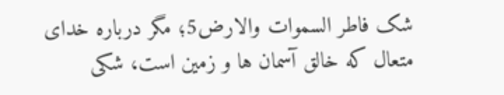شک فاطر السموات والارض5؛ مگر درباره خدای متعال که خالق آسمان ها و زمین است، شکی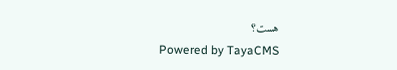هست؟
Powered by TayaCMS